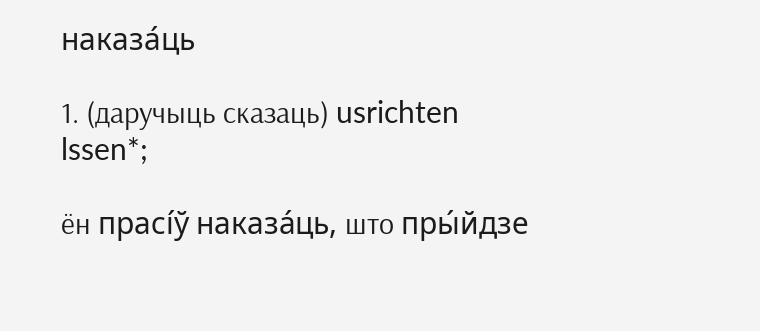наказа́ць

1. (даручыць сказаць) usrichten lssen*;

ён прасі́ў наказа́ць, што пры́йдзе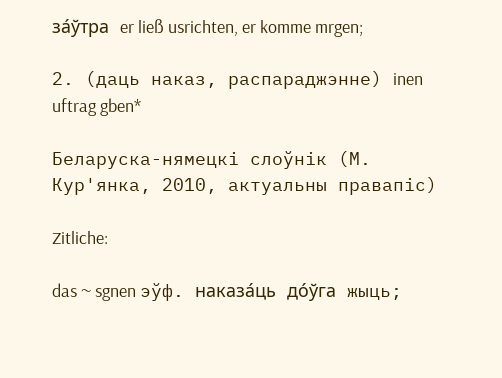за́ўтра er ließ usrichten, er komme mrgen;

2. (даць наказ, распараджэнне) inen uftrag gben*

Беларуска-нямецкі слоўнік (М. Кур'янка, 2010, актуальны правапіс)

Zitliche:

das ~ sgnen эўф. наказа́ць до́ўга жыць;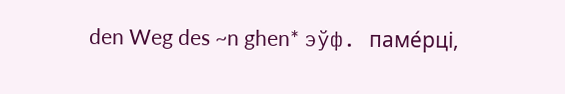den Weg des ~n ghen* эўф. паме́рці,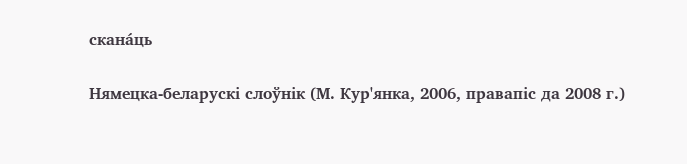скана́ць

Нямецка-беларускі слоўнік (М. Кур'янка, 2006, правапіс да 2008 г.)